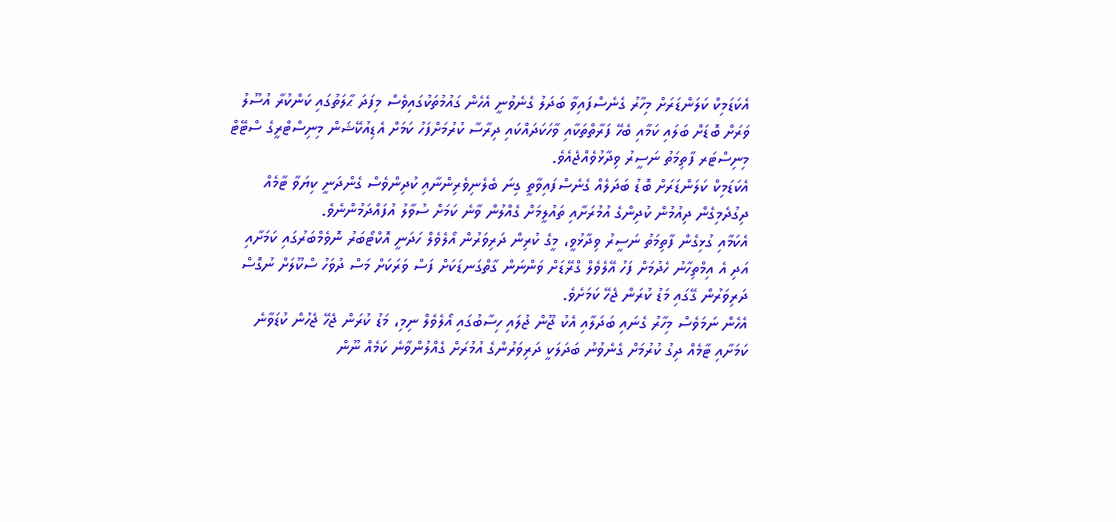އެކަޑަމިކް ކަލަންޑަރަށް މިހާރު ގެނެސްފައިވާ ބަދަލު ގެނެވުނީ އެހެން ގައުމުތަކުގައިވެސް މިފަދަ ޙާލަތުގައި ކަންކުރާ އުސޫލު ވަރަށް ބޮޑަށް ބަލައި ކަމާއި ބެހޭ ފަރާތްތަކާއި ވާހަކަދައްކައި ދިރާސާ ކުރުމަށްފަހު ކަމަށް އެޑިއުކޭޝަން މިނިސްޓްރީގެ ސްޓޭޓް މިނިސްޓަރ ފާތިމަތު ނަސީރު ވިދާޅުވެއްޖެއެވެ.
އެކަޑަމިކް ކަލަންޑަރަށް ބޮޑު ބަދަލެއް ގެނެސްފައިވާތީ ގިނަ ބެލެނިވެރިންނާއި ކުދިންވެސް ގެންދަނީ ކިޔަވާ ޓާމެއް ދިގުދެމިގެން ދިއުމުން ކުދިންގެ އުމުރަށާއި ތައުލީމަށް ގެއްލުން ވާނެ ކަމަށް ސުވާލު އުފައްދަމުންނެވެ.
އެކަމާއި ގުޅިގެން ފާތިމަތު ނަސީރު ވިދާޅުވީ، މީގެ ކުރިން ދަރިވަރުން އޯލެވެލް ހަދަނީ އޮކްޓޯބަރު ނޮވެމްބަރުގައި ކަމަށާއި އަދި އެ އިމްތިހާނު ހެދުމަށް ފަހު އޭލެވެލް ގްރޭޑަށް ވަންނަން ގާތްގަނޑަކަށް ފަސް ވަރަކަށް މަސް ދުވަހު ސްކޫލަށް ނުގޮސް ދަރިވަރުން ގޭގައި މަޑު ކުރަން ޖެހޭ ކަމަށެވެ.
އެހެން ނަމަވެސް މިހާރު ގެނައި ބަދަލާއި އެކު ޖޫން ޖުލައި ހިސާބުގައި އޯލެވެލް ނިމި، މަޑު ކުރަން ޖެހޭ ޖެހުން ކުޑަވާނެ ކަމަށާއި ޓާމެއް ދިގު ކުރުމަށް ގެނެވުނު ބަދަލަކީ ދަރިވަރުންގެ އުމުރަށް ގެއްލުންވާނެ ކަމެއް ނޫން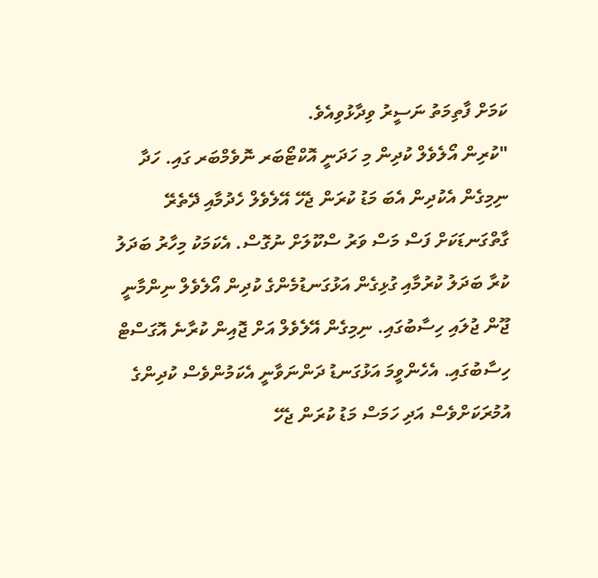ކަމަށް ފާތިމަތު ނަސީރު ވިދާޅުވިއެވެ.
"ކުރިން އޯލެވެލް ކުދިން މި ހަދަނީ އޮކްޓޯބަރ ނޮވެމްބަރ ގައި. ހަދާ ނިމިގެން އެކުދިން އެބަ މަޑު ކުރަން ޖެހޭ އޭލެވެލް ހެދުމާއި ދޭތެރޭ ގާތްގަނޑަކަށް ފަސް މަސް ވަރު ސްކޫލަށް ނުގޮސް. އެކަމަކު މިހާރު ބަދަލު ކުރާ ބަދަލު ކުރުމާއި ގުޅިގެން އަޅުގަނޑުމެންގެ ކުދިން އޯލެވެލް ނިންމާނީ ޖޫން ޖުލައި ހިސާބުގައި. ނިމިގެން އޭލެވެލް އަށް ޖޮއިން ކުރާނެ އޮގަސްޓް ހިސާބުގައި. އެހެންވީމަ އަޅުގަނޑު ދަންނަވާނީ އެކަމުންވެސް ކުދިންގެ އުމުރަކަށްވެސް އަދި ހަމަސް މަޑު ކުރަން ޖެހޭ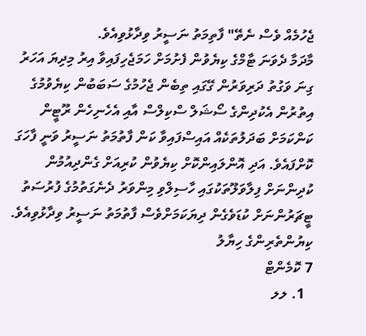ޖެހުމެއް ވެސް ނެތޭ" ފާތިމަތު ނަސީރު ވިދާޅުވިއެވެ.
މާދަމާ ދެވަނަ ޓާމްގެ ކިޔެވުން ފެށުމަށް ހަމަޖެހިފައިވާ އިރު މިދިޔަ އަހަރު ގިނަ ވަގުތު ދަރިވަރުން ގޭގައި ތިބެން ޖެހުމުގެ ސަބަބުން ކިޔެވުމުގެ އިތުރުން އެކުދިންގެ ސޯޝަލް ސްކިލްސް އާއި އެހެނިހެން ރޫޓީން ކަންކަމަށް ބަދަލުތަކެއް އައިސްފައިވާ ކަން ފާތުމަތު ނަސީރު ވަނީ ފާހަގަ ކޮށްފައެވެ. އަދި އޮންލައިންކޮށް ކިޔެވުން ކުރިއަށް ގެންދިއުމުން ކުދިންނަށް ފިލާވަލޫތަކުގައި ހާސިލްވި މިންވަރު ދެނެގަތުމުގެ ފުރުސަތު ޓީޗަރުންނަށް ކުޑަވެގެން ދިޔަކަމަށްވެސް ފާތުމަތު ނަސީރު ވިދާޅުވިއެވެ.
ކިޔުންތެރިންގެ ހިޔާލު
7 ކޮމެންޓް
  1. ލލ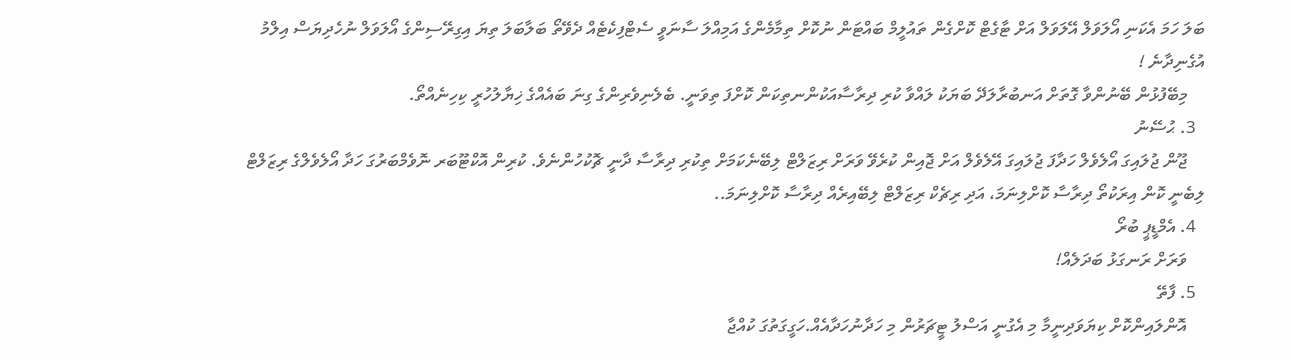ބަލަ ހަމަ އެކަނި އޯލަވަލް އޭލަވަލް އަށް ޓާގެޓް ކޮށްގެން ތައުލީމް ބައްޓަން ނުކޮށް ތިމާމެންގެ އަމިއްލަ ސާނަވީ ސެޓްފިކެޓެއް ދެވޭތޯ ބަލާބަލަ ތިޔަ އިގިރޭސިންގެ އޯލަވަލް ނުހެދިޔަސް އިލްމު އުގެނިދާނެ !
    މިބޭފުޅުން ބޭނުންވާ ގޮތަށް އަނބުރާލަދޭ ބަޔަކު ލައްވާ ކުރި ދިރާސާއަކުންނތިކަން ކޮށްފަ ތިވަނީ. ބެލެނިވެރިންގެ ގިނަ ބައެއްގެ ޚިޔާލުހުރީ ކިހިނެއްތޯ.
  3. ޙުސޭނު
    ޖޫން ޖުލައިގަ އޯލެވެލް ހަދާފަ ޖުލައިގަ އޭލެވެލް އަށް ޖޮއިން ކުރެވޭ ވަރަށް ރިޒަލްޓް ލިބޭނެކަމަށް ތިކުރި ދިރާސާ ދާނީ ޗޮކުހުންނެވެ. ކުރިން އޮކްޓޫބަރ ނޮވެމްބަރުގަ ހަދާ އޯލެވެލްގެ ރިޒަލްޓް ލިބެނީ ކޮން އިރަކުތޯ ދިރާސާ ކޮށްލިނަމަ، އަދި ރިޗެކް ރިޒަލްޓް ލިބޭއިރެއް ދިރާސާ ކޮށްލިނަމަ..
  4. އެމްޑީޕީ ބުރޯ
    ވަރަށް ރަނގަޅު ބަދަލެއް!
  5. ފާތޭ
    އޮންލައިންކޮށް ކިޔަވަދިނީމާ މި އެގުނީ އަސްލު ޓީޗަރުން މި ހަދާނުހަދާއެއް.ހަގީގަތުގަ ކުއްޖާ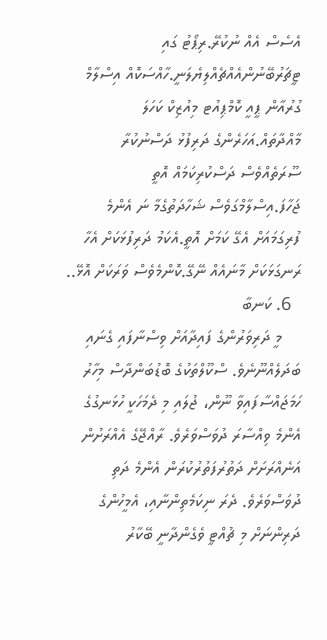އެސެސް އެއް ނުކުރޭ.ރިޕޯޓު ގައި ޓީޗަރުބޭނުންއެއްޗެއްލިޔެލަނީ.ހާއްސަކޮއް އިސްލާމް ގުރުއާން ޕީއީ ކޮމްޕިއުޓ މިއުޒިކް ކަހަލަ މާއްދާތައް.އަހަރެންގެ ދަރިފުޅު ދަސްނުކުރާ ސޫރަތެއްވެސް ދަސްކުރިކަމައް އޮތީ ޖަހާފަ.އިސްލާމްގަވެސް ޝަހާދަތުގެމާ ނަ އެންމެ ފުރިގަމައަށް އެގޭ ކަމަށް އޮތީ.އެކަމު ދަރިފުޅަކަށް އެހާ ރަނގަޅަކަށް މާނައެއް ނޭގޭ.ކޮންމެވެސް ވަރަކަށް އޮޅޭ..
  6. ކަނބާ
    މީ ދަރިވަރުންގެ ފައިދާއަށް ވިސްނާފައި ގެނައި ބަދަލެއްނޫނެވެ. ސްކޫލްތަކުގެ ބޮޑުބަންދާސް މިހާރު ހަމަޖައްސާފައިވާ ނޫން، ޖުލައި މި ދެމަހަކީ ހުޅަނގުގެ އެންމެ ވިއްސާރަ ދުވަސްވަރެވެ. ރާއްޖޭގެ އެއްރަށުން އަނެއްރަށަށް ދަތުރުފަތުރުކުރަން އެންމެ ދަތި ދުވަސްވަރެވެ. ދެރަ ނިކަމެތިންނާއި، އެމީހުންގެ ދަރިންނަށް މި ޗުއްޓީ ވެގެންދާނީ ބޭކާރު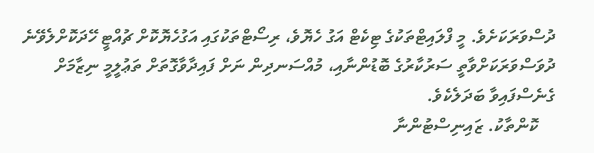ދުސްވަރަކަށެވެ. މީ ފްލައިޓްތަކުގެ ޓިކެޓް އަގު ހެޔޮވެ، ރިސޯޓްތަކުގައި އަގުހެޔޮކޮށް ޗުއްޓީ ހޭދަކޮށްލެވޭނެ ދުވަސްވަރަކަށްވާތީ ސަރުކާރުގެ ބޮޑުންނާއި، މުއްސަނދިން ނަށް ފައިދާވާގޮތަށް ތަޢުލީމީ ނިޒާމަށް ގެނެސްފައިވާ ބަދަލެކެވެ.
    ކޮންތާކު. ޒައިނިސްޓުންނާ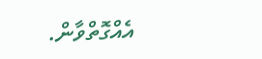އެއްގޮތްވާން.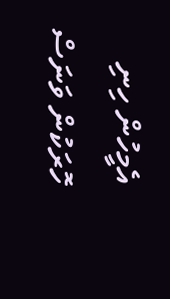އެމީހުން ހިނި ހޮރަކުން ވަނަސް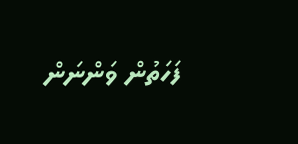ފަހަތުން ވަންނަން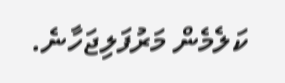ކަލެމެން މަރުފަލިޖަހާނެ.